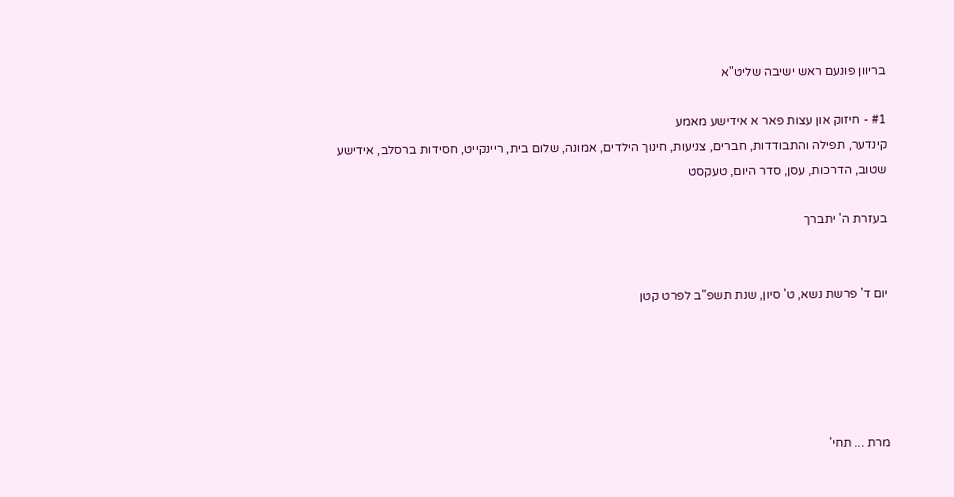בריוון פונעם ראש ישיבה שליט"א

#1 - חיזוק און עצות פאר א אידישע מאמע
קינדער, תפילה והתבודדות, חברים, צניעות, חינוך הילדים, אמונה, שלום בית, ריינקייט, חסידות ברסלב, אידישע שטוב, הדרכות, עסן, סדר היום, טעקסט

בעזרת ה' יתברך


יום ד' פרשת נשא, ט' סיון, שנת תשפ"ב לפרט קטן





מרת ... תחי'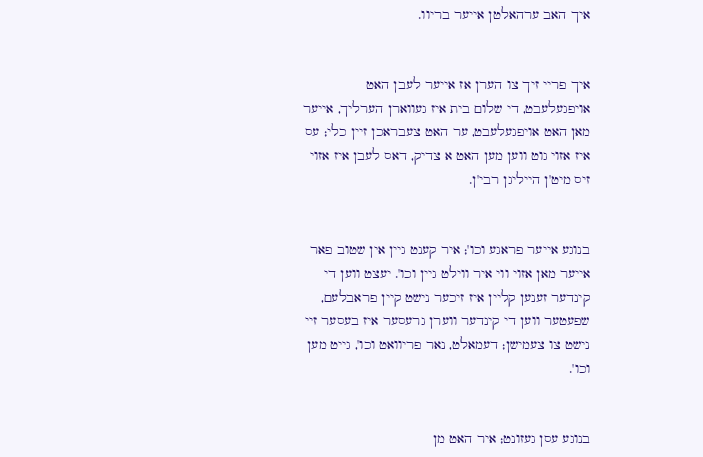איך האב ערהאלטן אייער בריוו.


איך פריי זיך צו הערן אז אייער לעבן האט אויפגעלעבט, די שלום בית איז געווארן הערליך, אייער מאן האט אויפגעלעבט, ער האט צעבראכן זיין כלי; עס איז אזוי גוט ווען מען האט א צדיק, דאס לעבן איז אזוי זיס מיט'ן הייליגן רבי'ן.


בנוגע אייער פראגע וכו'; איר קענט גיין אין שטוב פאר אייער מאן אזוי ווי איר ווילט גיין וכו'. יעצט ווען די קינדער זענען קליין איז זיכער נישט קיין פראבלעם, שפעטער ווען די קינדער ווערן גרעסער איז בעסער זיי נישט צו צעמישן; דעמאלט, נאר פריוואט וכו', גייט מען וכו'.


בנוגע עסן געזונט; איר האט מן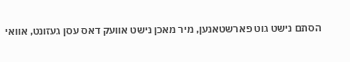הסתם נישט גוט פארשטאנען, מיר מאכן נישט אוועק דאס עסן געזונט, אוואי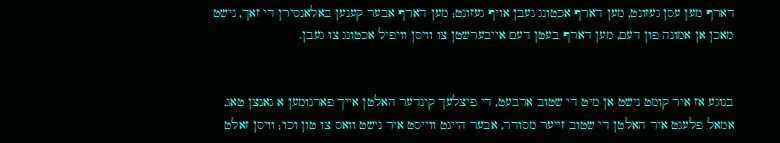דארף מען עסן געזונט, מען דארף אכטונג געבן אויף געזונט; מען דארף אבער קענען באלאנסירן די זאך, נישט מאכן אן אמונה פון דעם, מען דארף בעטן דעם אייבערשטן צו וויסן וויפיל אכטונג צו געבן.


בנוגע אז איר קומט נישט אן מיט די שטוב ארבעט, די פיצלעך קינדער האלטן אייך פארנומען א גאנצן טאג, אמאל פלעגט איר האלטן די שטוב זייער מסודר, אבער היינט ווייסט איר נישט וואס צו טון וכו'; וויסן זאלט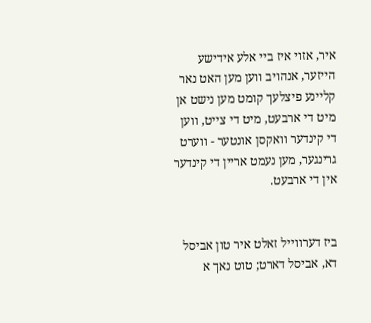איר, אזוי איז ביי אלע אידישע הייזער, אנהויב ווען מען האט נאר קליינע פיצלעך קומט מען נישט אן מיט די ארבעט, מיט די צייט, ווען די קינדער וואקסן אונטער - ווערט גרינגער, מען נעמט אריין די קינדער אין די ארבעט.


ביז דערווייל זאלט איר טון אביסל דא, אביסל דארט; טוט נאך א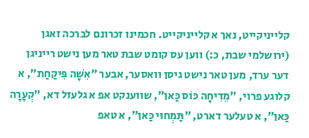קלייניקייט, נאך א קלייניקייט. חכמינו זכרונם לברכה זאגן (ירושלמי שבת, כ:) ווען עס קומט שבת טאר מען נישט רייניגן דער ערד, מען טאר נישט גיסן וואסער, אבער "אִשָׁה פִּיקַחַת", א קלוגע פרוי, "מֵדִיחָה כּוֹס כַּאן", שווענקט אפ א גלעזל דא, "קְעָרָה כַּאן", א טעלער דארט, "תַּמְחוּי כַּאן", א טאפ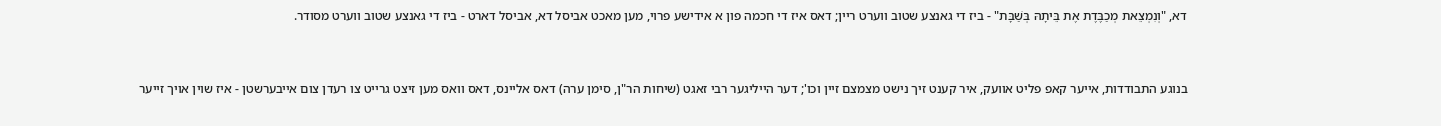דא, "וְנִמְצֵאת מְכַבֶּדֶת אֶת בֵּיתָהּ בְּשַׁבָּת" - ביז די גאנצע שטוב ווערט ריין; דאס איז די חכמה פון א אידישע פרוי, מען מאכט אביסל דא, אביסל דארט - ביז די גאנצע שטוב ווערט מסודר.


בנוגע התבודדות, אייער קאפ פליט אוועק, איר קענט זיך נישט מצמצם זיין וכו'; דער הייליגער רבי זאגט (שיחות הר"ן, סימן ערה) דאס אליינס, דאס וואס מען זיצט גרייט צו רעדן צום אייבערשטן - איז שוין אויך זייער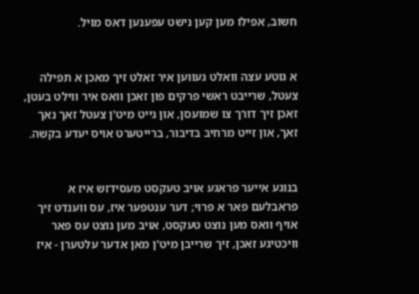חשוב, אפילו מען קען נישט עפענען דאס מויל.


א גוטע עצה וואלט געווען איר זאלט זיך מאכן א תפילה צעטל, שרייבט ראשי פרקים פון זאכן וואס איר ווילט בעטן, זאכן זיך דורך צו שמועסן, און גייט מיט'ן צעטל זאך נאך זאך, און זייט מרחיב בדיבור, ברייטערט אויס יעדע בקשה.


בנוגע אייער פראגע אויב טעקסט מעסידזש איז א פראבלעם פאר א פרוי; דער ענטפער איז, עס ווענדט זיך אויף וואס מען נוצט טעקסט, אויב מען נוצט עס פאר וויכטיגע זאכן, זיך שרייבן מיט'ן מאן אדער עלטערן - איז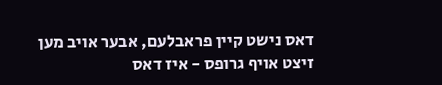דאס נישט קיין פראבלעם, אבער אויב מען זיצט אויף גרופס - איז דאס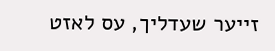זייער שעדליך, עס לאזט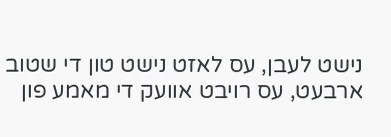נישט לעבן, עס לאזט נישט טון די שטוב ארבעט, עס רויבט אוועק די מאמע פון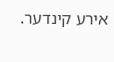אירע קינדער.